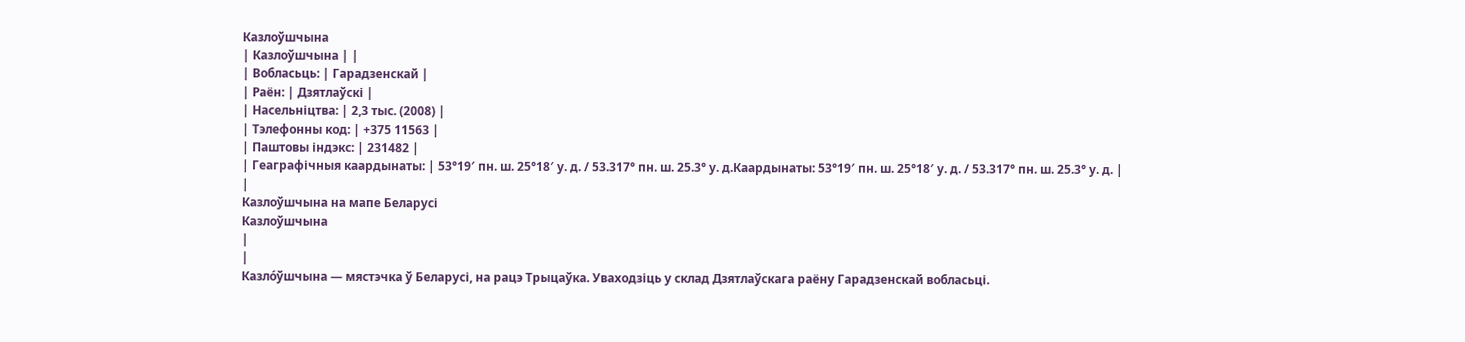Казлоўшчына
| Казлоўшчына | |
| Вобласьць: | Гарадзенскай |
| Раён: | Дзятлаўскі |
| Насельніцтва: | 2,3 тыс. (2008) |
| Тэлефонны код: | +375 11563 |
| Паштовы індэкс: | 231482 |
| Геаграфічныя каардынаты: | 53°19′ пн. ш. 25°18′ у. д. / 53.317° пн. ш. 25.3° у. д.Каардынаты: 53°19′ пн. ш. 25°18′ у. д. / 53.317° пн. ш. 25.3° у. д. |
|
Казлоўшчына на мапе Беларусі
Казлоўшчына
|
|
Казло́ўшчына — мястэчка ў Беларусі, на рацэ Трыцаўка. Уваходзіць у склад Дзятлаўскага раёну Гарадзенскай вобласьці.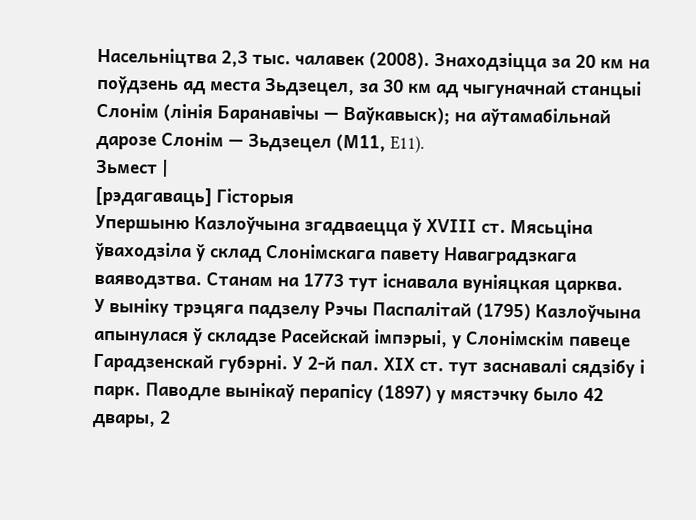Насельніцтва 2,3 тыс. чалавек (2008). Знаходзіцца за 20 км на поўдзень ад места Зьдзецел, за 30 км ад чыгуначнай станцыі Слонім (лінія Баранавічы — Ваўкавыск); на аўтамабільнай дарозе Слонім — Зьдзецел (М11, E11).
Зьмест |
[рэдагаваць] Гісторыя
Упершыню Казлоўчына згадваецца ў XVІІІ ст. Мясьціна ўваходзіла ў склад Слонімскага павету Наваградзкага ваяводзтва. Станам на 1773 тут існавала вуніяцкая царква.
У выніку трэцяга падзелу Рэчы Паспалітай (1795) Казлоўчына апынулася ў складзе Расейскай імпэрыі, у Слонімскім павеце Гарадзенскай губэрні. У 2-й пал. XІХ ст. тут заснавалі сядзібу і парк. Паводле вынікаў перапісу (1897) у мястэчку было 42 двары, 2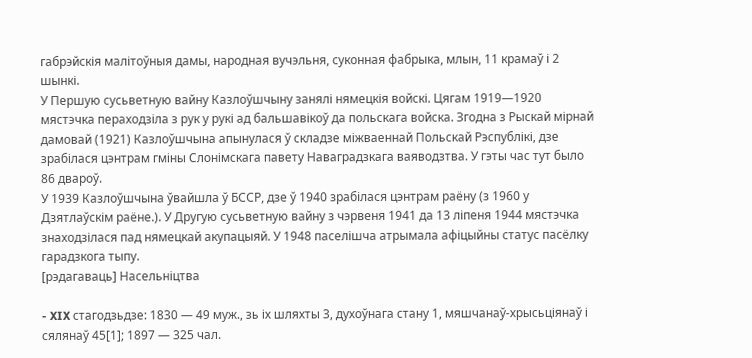габрэйскія малітоўныя дамы, народная вучэльня, суконная фабрыка, млын, 11 крамаў і 2 шынкі.
У Першую сусьветную вайну Казлоўшчыну занялі нямецкія войскі. Цягам 1919—1920 мястэчка пераходзіла з рук у рукі ад бальшавікоў да польскага войска. Згодна з Рыскай мірнай дамовай (1921) Казлоўшчына апынулася ў складзе міжваеннай Польскай Рэспублікі, дзе зрабілася цэнтрам гміны Слонімскага павету Наваградзкага ваяводзтва. У гэты час тут было 86 двароў.
У 1939 Казлоўшчына ўвайшла ў БССР, дзе ў 1940 зрабілася цэнтрам раёну (з 1960 у Дзятлаўскім раёне.). У Другую сусьветную вайну з чэрвеня 1941 да 13 ліпеня 1944 мястэчка знаходзілася пад нямецкай акупацыяй. У 1948 паселішча атрымала афіцыйны статус пасёлку гарадзкога тыпу.
[рэдагаваць] Насельніцтва

- XIX стагодзьдзе: 1830 — 49 муж., зь іх шляхты 3, духоўнага стану 1, мяшчанаў-хрысьціянаў і сялянаў 45[1]; 1897 — 325 чал.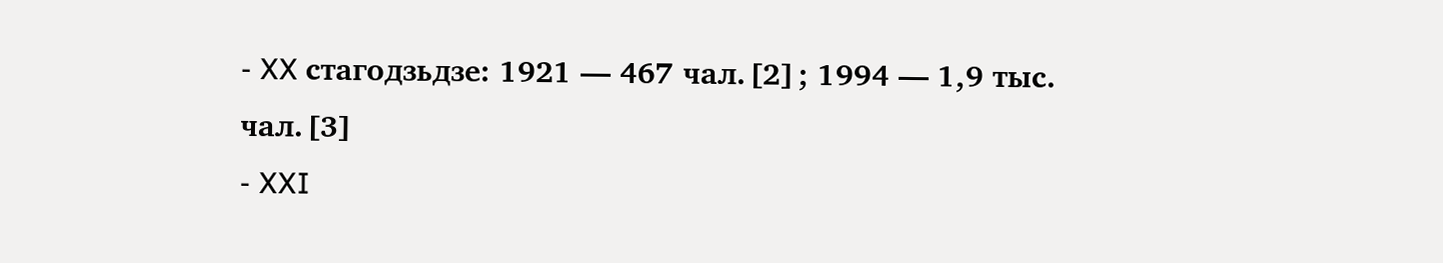- XX стагодзьдзе: 1921 — 467 чал.[2]; 1994 — 1,9 тыс. чал.[3]
- XXI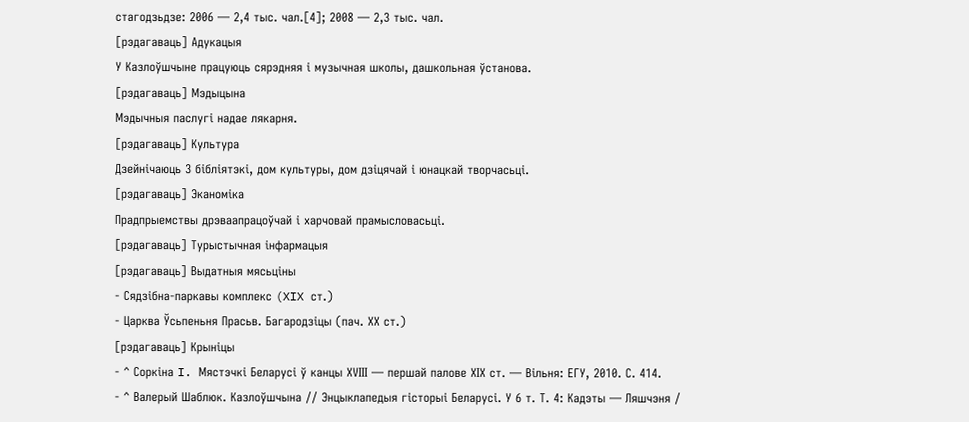стагодзьдзе: 2006 — 2,4 тыс. чал.[4]; 2008 — 2,3 тыс. чал.
[рэдагаваць] Адукацыя
У Казлоўшчыне працуюць сярэдняя і музычная школы, дашкольная ўстанова.
[рэдагаваць] Мэдыцына
Мэдычныя паслугі надае лякарня.
[рэдагаваць] Культура
Дзейнічаюць 3 бібліятэкі, дом культуры, дом дзіцячай і юнацкай творчасьці.
[рэдагаваць] Эканоміка
Прадпрыемствы дрэваапрацоўчай і харчовай прамысловасьці.
[рэдагаваць] Турыстычная інфармацыя
[рэдагаваць] Выдатныя мясьціны
- Сядзібна-паркавы комплекс (XIX ст.)
- Царква Ўсьпеньня Прасьв. Багародзіцы (пач. ХХ ст.)
[рэдагаваць] Крыніцы
- ^ Соркіна I. Мястэчкі Беларусі ў канцы ХVІІІ — першай палове ХІХ ст. — Вільня: ЕГУ, 2010. С. 414.
- ^ Валерый Шаблюк. Казлоўшчына // Энцыклапедыя гісторыі Беларусі. У 6 т. Т. 4: Кадэты — Ляшчэня /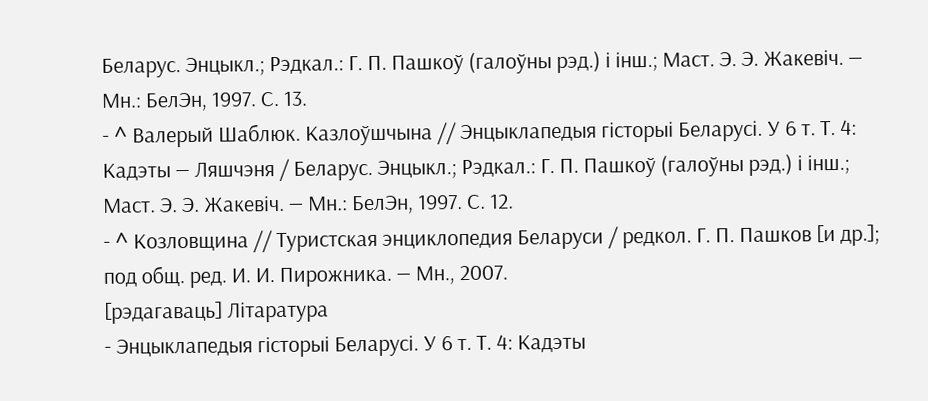Беларус. Энцыкл.; Рэдкал.: Г. П. Пашкоў (галоўны рэд.) і інш.; Маст. Э. Э. Жакевіч. — Мн.: БелЭн, 1997. С. 13.
- ^ Валерый Шаблюк. Казлоўшчына // Энцыклапедыя гісторыі Беларусі. У 6 т. Т. 4: Кадэты — Ляшчэня / Беларус. Энцыкл.; Рэдкал.: Г. П. Пашкоў (галоўны рэд.) і інш.; Маст. Э. Э. Жакевіч. — Мн.: БелЭн, 1997. С. 12.
- ^ Козловщина // Туристская энциклопедия Беларуси / редкол. Г. П. Пашков [и др.]; под общ. ред. И. И. Пирожника. — Мн., 2007.
[рэдагаваць] Літаратура
- Энцыклапедыя гісторыі Беларусі. У 6 т. Т. 4: Кадэты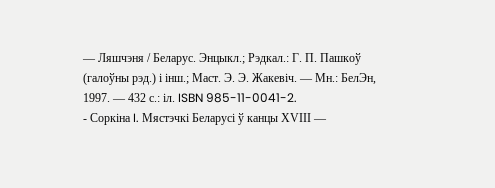— Ляшчэня / Беларус. Энцыкл.; Рэдкал.: Г. П. Пашкоў (галоўны рэд.) і інш.; Маст. Э. Э. Жакевіч. — Мн.: БелЭн, 1997. — 432 с.: іл. ISBN 985-11-0041-2.
- Соркіна I. Мястэчкі Беларусі ў канцы ХVІІІ —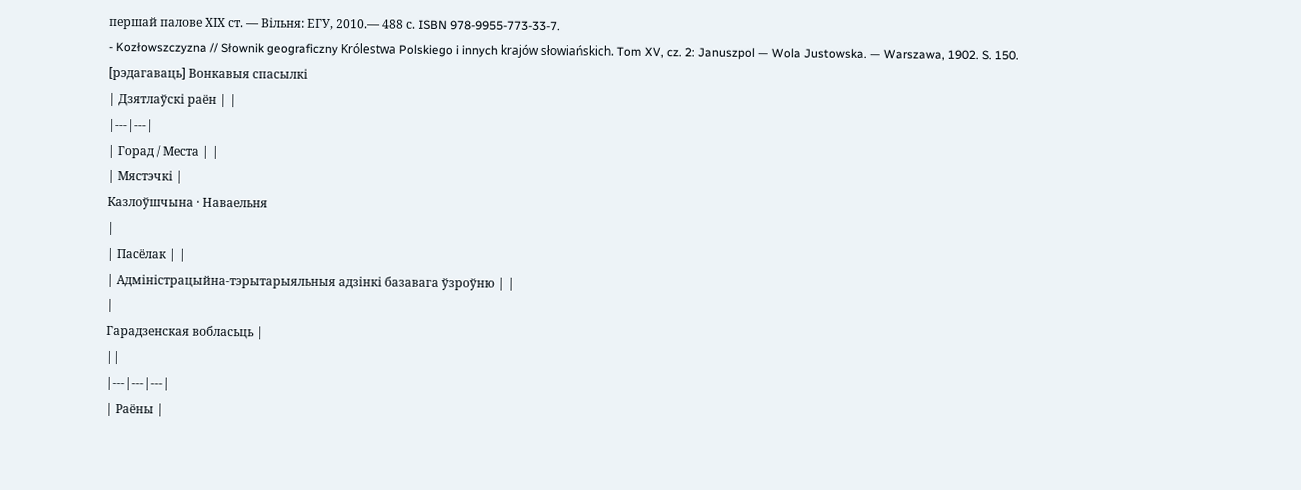першай палове ХІХ ст. — Вільня: ЕГУ, 2010.— 488 с. ISBN 978-9955-773-33-7.
- Kozłowszczyzna // Słownik geograficzny Królestwa Polskiego i innych krajów słowiańskich. Tom XV, cz. 2: Januszpol — Wola Justowska. — Warszawa, 1902. S. 150.
[рэдагаваць] Вонкавыя спасылкі
| Дзятлаўскі раён | |
|---|---|
| Горад / Места | |
| Мястэчкі |
Казлоўшчына · Наваельня
|
| Пасёлак | |
| Адміністрацыйна-тэрытарыяльныя адзінкі базавага ўзроўню | |
|
Гарадзенская вобласьць |
||
|---|---|---|
| Раёны |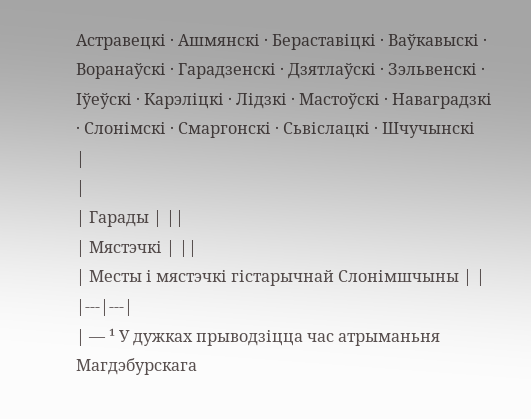Астравецкі · Ашмянскі · Бераставіцкі · Ваўкавыскі · Воранаўскі · Гарадзенскі · Дзятлаўскі · Зэльвенскі · Іўеўскі · Карэліцкі · Лідзкі · Мастоўскі · Наваградзкі · Слонімскі · Смаргонскі · Сьвіслацкі · Шчучынскі
|
|
| Гарады | ||
| Мястэчкі | ||
| Месты і мястэчкі гістарычнай Слонімшчыны | |
|---|---|
| — ¹ У дужках прыводзіцца час атрыманьня Магдэбурскага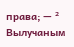права; — ² Вылучаным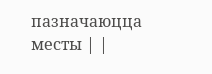пазначаюцца месты | |